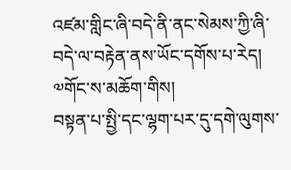འཛམ་གླིང་ཞི་བདེ་ནི་ནང་སེམས་ཀྱི་ཞི་བདེ་ལ་བརྟེན་ནས་ཡོང་དགོས་པ་རེད། ༧གོང་ས་མཆོག་གིས།
བསྟན་པ་སྤྱི་དང་ལྷག་པར་དུ་དགེ་ལུགས་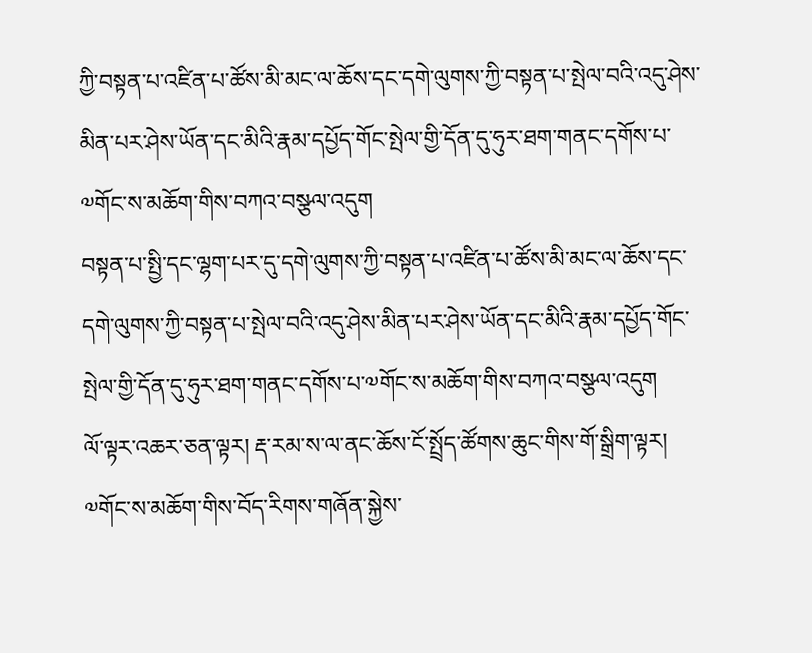ཀྱི་བསྟན་པ་འཛིན་པ་ཚོས་མི་མང་ལ་ཆོས་དང་དགེ་ལུགས་ཀྱི་བསྟན་པ་སྤེལ་བའི་འདུ་ཤེས་མིན་པར་ཤེས་ཡོན་དང་མིའི་རྣམ་དཔྱོད་གོང་སྤེལ་གྱི་དོན་དུ་ཧུར་ཐག་གནང་དགོས་པ་༧གོང་ས་མཆོག་གིས་བཀའ་བསྩལ་འདུག
བསྟན་པ་སྤྱི་དང་ལྷག་པར་དུ་དགེ་ལུགས་ཀྱི་བསྟན་པ་འཛིན་པ་ཚོས་མི་མང་ལ་ཆོས་དང་དགེ་ལུགས་ཀྱི་བསྟན་པ་སྤེལ་བའི་འདུ་ཤེས་མིན་པར་ཤེས་ཡོན་དང་མིའི་རྣམ་དཔྱོད་གོང་སྤེལ་གྱི་དོན་དུ་ཧུར་ཐག་གནང་དགོས་པ་༧གོང་ས་མཆོག་གིས་བཀའ་བསྩལ་འདུག
ལོ་ལྟར་འཆར་ཅན་ལྟར། རྡ་རམ་ས་ལ་ནང་ཆོས་ངོ་སྤྲོད་ཚོགས་ཆུང་གིས་གོ་སྒྲིག་ལྟར། ༧གོང་ས་མཆོག་གིས་བོད་རིགས་གཞོན་སྐྱེས་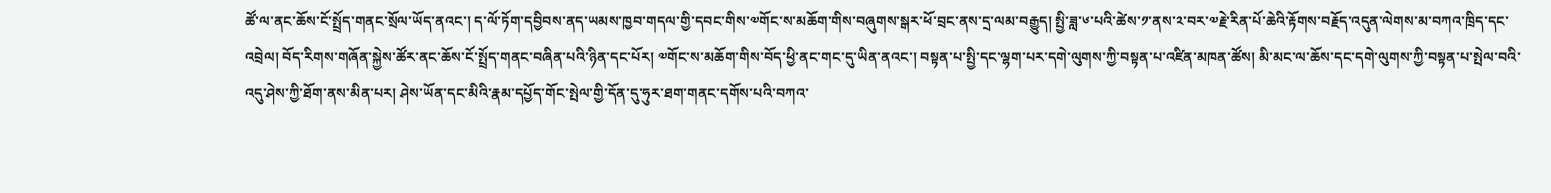ཚོ་ལ་ནང་ཆོས་ངོ་སྤྲོད་གནང་སྲོལ་ཡོད་ནའང་། ད་ལོ་ཏོག་དབྱིབས་ནད་ཡམས་ཁྱབ་གདལ་གྱི་དབང་གིས་༧གོང་ས་མཆོག་གིས་བཞུགས་སྒར་ཕོ་བྲང་ནས་དྲ་ལམ་བརྒྱུད། སྤྱི་ཟླ་༦་པའི་ཚེས་༡་ནས་༢་བར་༧རྗེ་རིན་པོ་ཆེའི་རྟོགས་བརྗོད་འདུན་ལེགས་མ་བཀའ་ཁྲིད་དང་འབྲེལ། བོད་རིགས་གཞོན་སྐྱེས་ཚོར་ནང་ཆོས་ངོ་སྤྲོད་གནང་བཞིན་པའི་ཉིན་དང་པོར། ༧གོང་ས་མཆོག་གིས་བོད་ཕྱི་ནང་གང་དུ་ཡིན་ནའང་། བསྟན་པ་སྤྱི་དང་ལྷག་པར་དགེ་ལུགས་ཀྱི་བསྟན་པ་འཛིན་མཁན་ཚོས། མི་མང་ལ་ཆོས་དང་དགེ་ལུགས་ཀྱི་བསྟན་པ་སྤེལ་བའི་འདུ་ཤེས་ཀྱི་ཐོག་ནས་མིན་པར། ཤེས་ཡོན་དང་མིའི་རྣམ་དཔྱོད་གོང་སྤེལ་གྱི་དོན་དུ་ཧུར་ཐག་གནང་དགོས་པའི་བཀའ་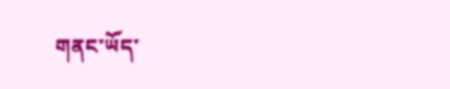གནང་ཡོད་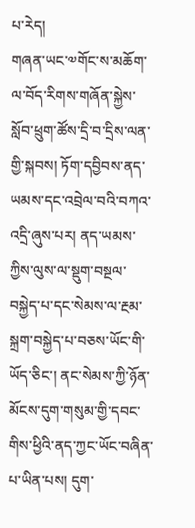པ་རེད།
གཞན་ཡང་༧གོང་ས་མཆོག་ལ་བོད་རིགས་གཞོན་སྐྱེས་སློབ་ཕྲུག་ཚོས་དྲི་བ་དྲིས་ལན་གྱི་སྐབས། ཏོག་དབྱིབས་ནད་ཡམས་དང་འབྲེལ་བའི་བཀའ་འདྲི་ཞུས་པར། ནད་ཡམས་ཀྱིས་ལུས་ལ་སྡུག་བསྔལ་བསྐྱེད་པ་དང་སེམས་ལ་རྔམ་སྐྲག་བསྐྱེད་པ་བཅས་ཡོང་གི་ཡོད་ཅིང་། ནང་སེམས་ཀྱི་ཉོན་མོངས་དུག་གསུམ་གྱི་དབང་གིས་ཕྱིའི་ནད་ཀྱང་ཡོང་བཞིན་པ་ཡིན་པས། དུག་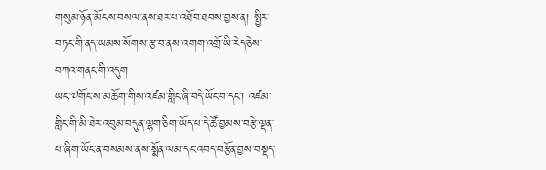གསུམ་ཉོན་མོངས་བསལ་ནས་ཐར་པ་འཐོབ་ཐབས་བྱས་ན། སྤྱིར་བཏང་གི་ནད་ཡམས་སོགས་རྩ་བ་ནས་འགག་འགྲོ་ཡི་རེད་ཅེས་བཀའ་གནང་གི་འདུག
ཡང་༧གོང་ས་མཆོག་གིས་འཛམ་གླིང་ཞི་བདེ་ཡོང་བ་དང་། འཛམ་གླིང་གི་མི་ཐེར་འབུམ་བདུན་ལྷག་ཅིག་ཡོད་པ་དེ་ཚོ་བྱམས་བརྩེ་ལྡན་པ་ཞིག་ཡོང་ན་བསམས་ནས་སྨོན་ལམ་དང་འབད་བརྩོན་བྱས་བསྡད་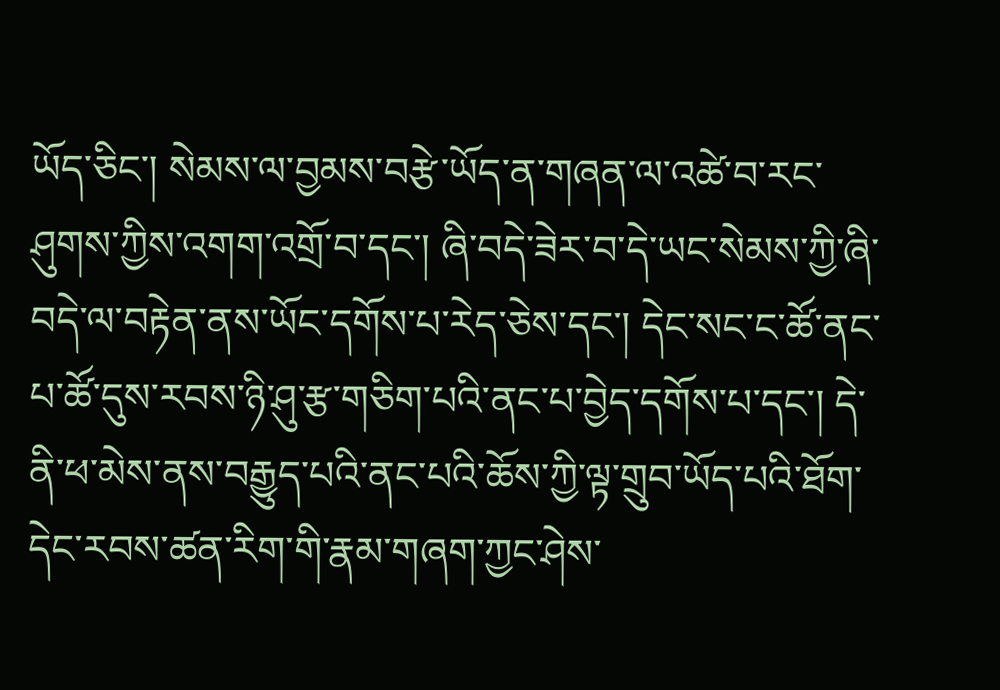ཡོད་ཅིང་། སེམས་ལ་བྱམས་བརྩེ་ཡོད་ན་གཞན་ལ་འཚེ་བ་རང་ཤུགས་ཀྱིས་འགག་འགྲོ་བ་དང་། ཞི་བདེ་ཟེར་བ་དེ་ཡང་སེམས་ཀྱི་ཞི་བདེ་ལ་བརྟེན་ནས་ཡོང་དགོས་པ་རེད་ཅེས་དང་། དེང་སང་ང་ཚོ་ནང་པ་ཚོ་དུས་རབས་ཉི་ཤུ་རྩ་གཅིག་པའི་ནང་པ་བྱེད་དགོས་པ་དང་། དེ་ནི་ཕ་མེས་ནས་བརྒྱུད་པའི་ནང་པའི་ཆོས་ཀྱི་ལྟ་གྲུབ་ཡོད་པའི་ཐོག་དེང་རབས་ཚན་རིག་གི་རྣམ་གཞག་ཀྱང་ཤེས་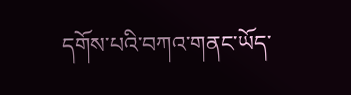དགོས་པའི་བཀའ་གནང་ཡོད་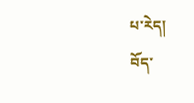པ་རེད།
བོད་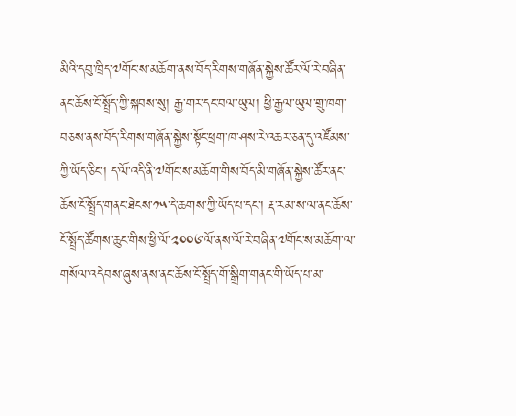མིའི་དབུ་ཁྲིད་༧གོང་ས་མཆོག་ནས་བོད་རིགས་གཞོན་སྐྱེས་ཚོར་ལོ་རེ་བཞིན་ནང་ཆོས་ངོ་སྤྲོད་ཀྱི་སྐབས་སུ། རྒྱ་གར་དང་བལ་ཡུལ། ཕྱི་རྒྱལ་ཡུལ་གྲུ་ཁག་བཅས་ནས་བོད་རིགས་གཞོན་སྐྱེས་སྟོང་ཕྲག་ཁ་ཤས་རེ་འཆར་ཅན་དུ་འཛོམས་ཀྱི་ཡོད་ཅིང་། ད་ལོ་འདི་ནི་༧གོང་ས་མཆོག་གིས་བོད་མི་གཞོན་སྐྱེས་ཚོར་ནང་ཆོས་ངོ་སྤྲོད་གནང་ཐེངས་༡༥་དེ་ཆགས་ཀྱི་ཡོད་པ་དང་། རྡ་རམ་ས་ལ་ནང་ཆོས་ངོ་སྤྲོད་ཚོགས་ཆུང་གིས་ཕྱི་ལོ་༢༠༠༦་ལོ་ནས་ལོ་རེ་བཞིན་༧གོང་ས་མཆོག་ལ་གསོལ་འདེབས་ཞུས་ནས་ནང་ཆོས་ངོ་སྤྲོད་གོ་སྒྲིག་གནང་གི་ཡོད་པ་མ་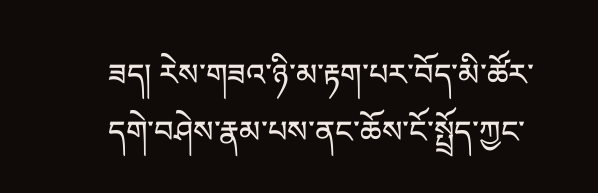ཟད། རེས་གཟའ་ཉི་མ་རྟག་པར་བོད་མི་ཚོར་དགེ་བཤེས་རྣམ་པས་ནང་ཆོས་ངོ་སྤྲོད་ཀྱང་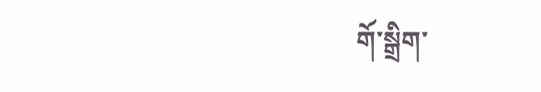གོ་སྒྲིག་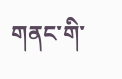གནང་གི་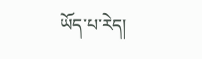ཡོད་པ་རེད།